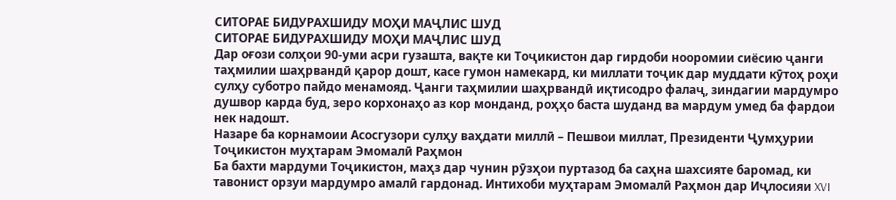СИТОРАЕ БИДУРАХШИДУ МОҲИ МАҶЛИС ШУД
СИТОРАЕ БИДУРАХШИДУ МОҲИ МАҶЛИС ШУД
Дар оғози солҳои 90-уми асри гузашта, вақте ки Тоҷикистон дар гирдоби нооромии сиёсию ҷанги таҳмилии шаҳрвандӣ қарор дошт, касе гумон намекард, ки миллати тоҷик дар муддати кӯтоҳ роҳи сулҳу суботро пайдо менамояд. Ҷанги таҳмилии шаҳрвандӣ иқтисодро фалаҷ, зиндагии мардумро душвор карда буд, зеро корхонаҳо аз кор монданд, роҳҳо баста шуданд ва мардум умед ба фардои нек надошт.
Назаре ба корнамоии Асосгузори сулҳу ваҳдати миллӣ – Пешвои миллат, Президенти Ҷумҳурии Тоҷикистон муҳтарам Эмомалӣ Раҳмон
Ба бахти мардуми Тоҷикистон, маҳз дар чунин рӯзҳои пуртазод ба саҳна шахсияте баромад, ки тавонист орзуи мардумро амалӣ гардонад. Интихоби муҳтарам Эмомалӣ Раҳмон дар Иҷлосияи XVI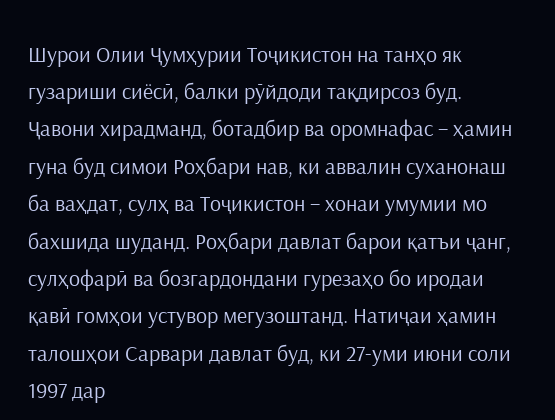Шурои Олии Ҷумҳурии Тоҷикистон на танҳо як гузариши сиёсӣ, балки рӯйдоди тақдирсоз буд. Ҷавони хирадманд, ботадбир ва оромнафас – ҳамин гуна буд симои Роҳбари нав, ки аввалин суханонаш ба ваҳдат, сулҳ ва Тоҷикистон – хонаи умумии мо бахшида шуданд. Роҳбари давлат барои қатъи ҷанг, сулҳофарӣ ва бозгардондани гурезаҳо бо иродаи қавӣ гомҳои устувор мегузоштанд. Натиҷаи ҳамин талошҳои Сарвари давлат буд, ки 27-уми июни соли 1997 дар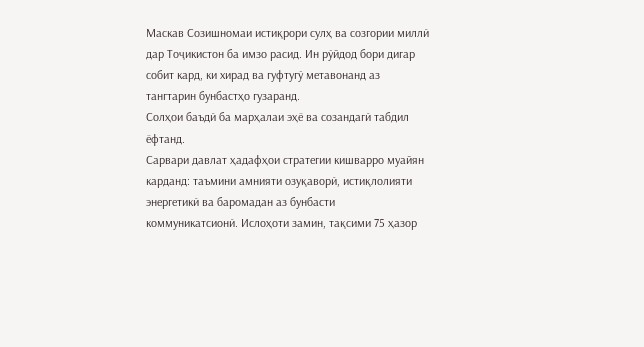Маскав Созишномаи истиқрори сулҳ ва созгории миллӣ дар Тоҷикистон ба имзо расид. Ин рӯйдод бори дигар собит кард, ки хирад ва гуфтугӯ метавонанд аз тангтарин бунбастҳо гузаранд.
Солҳои баъдӣ ба марҳалаи эҳё ва созандагӣ табдил ёфтанд.
Сарвари давлат ҳадафҳои стратегии кишварро муайян карданд: таъмини амнияти озуқаворӣ, истиқлолияти энергетикӣ ва баромадан аз бунбасти коммуникатсионӣ. Ислоҳоти замин, тақсими 75 ҳазор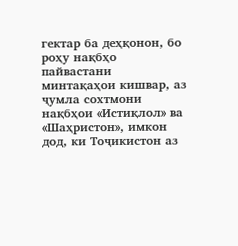гектар ба деҳқонон, бо роҳу нақбҳо пайвастани минтақаҳои кишвар, аз ҷумла сохтмони нақбҳои «Истиқлол» ва «Шаҳристон», имкон дод, ки Тоҷикистон аз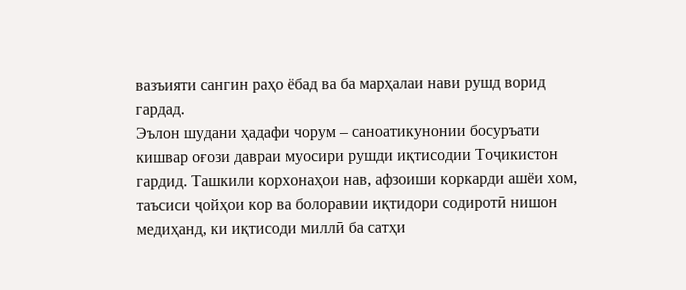вазъияти сангин раҳо ёбад ва ба марҳалаи нави рушд ворид гардад.
Эълон шудани ҳадафи чорум – саноатикунонии босуръати кишвар оғози давраи муосири рушди иқтисодии Тоҷикистон гардид. Ташкили корхонаҳои нав, афзоиши коркарди ашёи хом, таъсиси ҷойҳои кор ва болоравии иқтидори содиротӣ нишон медиҳанд, ки иқтисоди миллӣ ба сатҳи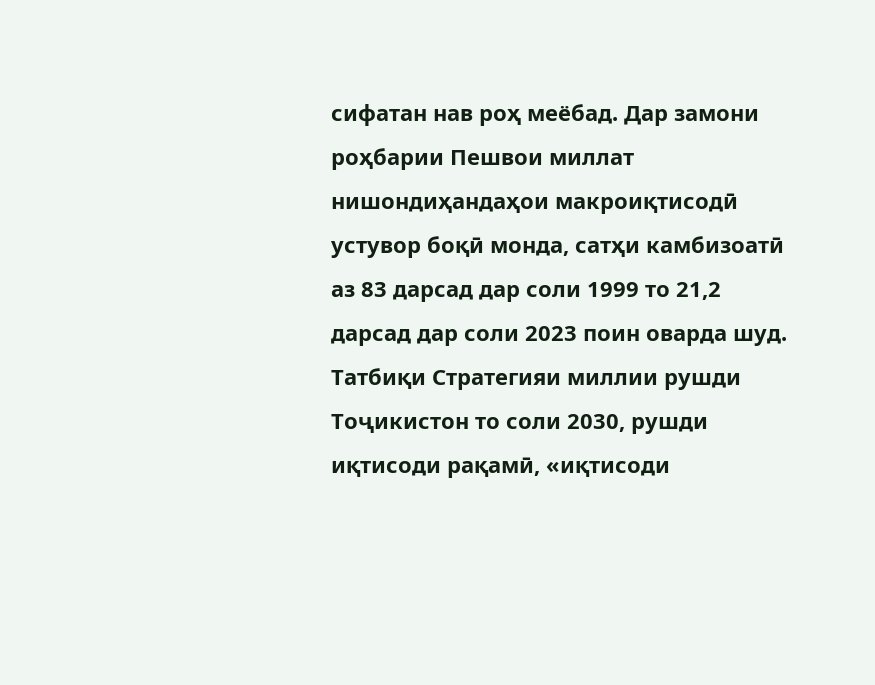сифатан нав роҳ меёбад. Дар замони роҳбарии Пешвои миллат нишондиҳандаҳои макроиқтисодӣ устувор боқӣ монда, сатҳи камбизоатӣ аз 83 дарсад дар соли 1999 то 21,2 дарсад дар соли 2023 поин оварда шуд.
Татбиқи Стратегияи миллии рушди Тоҷикистон то соли 2030, рушди иқтисоди рақамӣ, «иқтисоди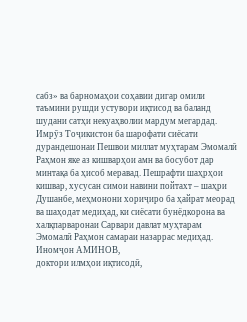сабз» ва барномаҳои соҳавии дигар омили таъмини рушди устувори иқтисод ва баланд шудани сатҳи некуаҳволии мардум мегардад.
Имрӯз Тоҷикистон ба шарофати сиёсати дурандешонаи Пешвои миллат муҳтарам Эмомалӣ Раҳмон яке аз кишварҳои амн ва босубот дар минтақа ба ҳисоб меравад. Пешрафти шаҳрҳои кишвар, хусусан симои навини пойтахт – шаҳри Душанбе, меҳмонони хориҷиро ба ҳайрат меорад ва шаҳодат медиҳад, ки сиёсати бунёдкорона ва халқпарваронаи Сарвари давлат муҳтарам Эмомалӣ Раҳмон самараи назаррас медиҳад.
Иномҷон АМИНОВ,
доктори илмҳои иқтисодӣ,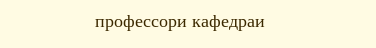профессори кафедраи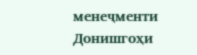менеҷменти Донишгоҳи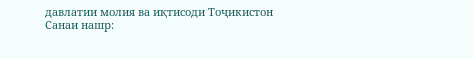давлатии молия ва иқтисоди Тоҷикистон
Санаи нашр: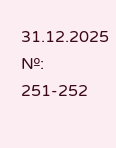31.12.2025 №: 251-252